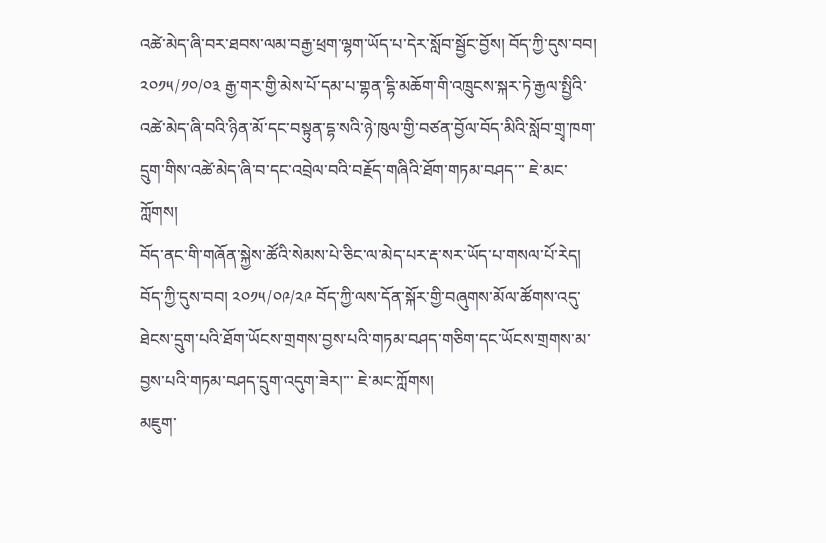འཚེ་མེད་ཞི་བར་ཐབས་ལམ་བརྒྱ་ཕྲག་ལྷག་ཡོད་པ་དེར་སློབ་སྦྱོང་བྱོས། བོད་ཀྱི་དུས་བབ། ༢༠༡༥/༡༠/༠༣ རྒྱ་གར་གྱི་མེས་པོ་དམ་པ་གྷན་དྷི་མཆོག་གི་འཁྲུངས་སྐར་ཏེ་རྒྱལ་སྤྱིའི་འཚེ་མེད་ཞི་བའི་ཉིན་མོ་དང་བསྟུན་དྷ་སའི་ཉེ་ཁུལ་གྱི་བཙན་བྱོལ་བོད་མིའི་སློབ་གྲྭ་ཁག་དྲུག་གིས་འཚེ་མེད་ཞི་བ་དང་འབྲེལ་བའི་བརྗོད་གཞིའི་ཐོག་གཏམ་བཤད་་་ ཇེ་མང་ཀློགས།
བོད་ནང་གི་གཞོན་སྐྱེས་ཚོའི་སེམས་པེ་ཅིང་ལ་མེད་པར་རྡ་སར་ཡོད་པ་གསལ་པོ་རེད། བོད་ཀྱི་དུས་བབ། ༢༠༡༥/༠༩/༢༩ བོད་ཀྱི་ལས་དོན་སྐོར་གྱི་བཞུགས་མོལ་ཚོགས་འདུ་ཐེངས་དྲུག་པའི་ཐོག་ཡོངས་གྲགས་བྱས་པའི་གཏམ་བཤད་གཅིག་དང་ཡོངས་གྲགས་མ་བྱས་པའི་གཏམ་བཤད་དྲུག་འདུག་ཟེར།་་་ ཇེ་མང་ཀློགས།
མཇུག་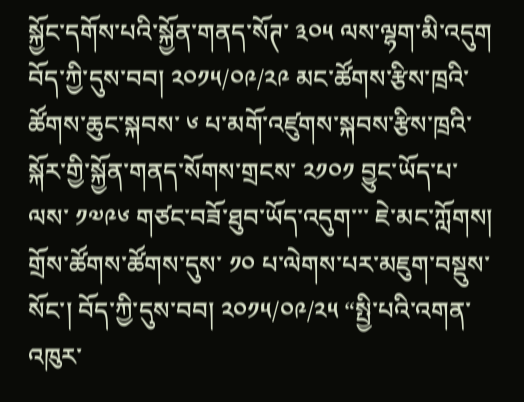སྐྱོང་དགོས་པའི་སྐྱོན་གནད་སོཊ་ ༣༠༥ ལས་ལྷག་མི་འདུག བོད་ཀྱི་དུས་བབ། ༢༠༡༥/༠༩/༢༩ མང་ཚོགས་རྩིས་ཁྲའི་ཚོགས་ཆུང་སྐབས་ ༦ པ་མགོ་འཛུགས་སྐབས་རྩིས་ཁྲའི་སྐོར་གྱི་སྐྱོན་གནད་སོགས་གྲངས་ ༢༡༠༡ བྱུང་ཡོད་པ་ལས་ ༡༧༩༦ གཙང་བཟོ་ཐུབ་ཡོད་འདུག་་་ ཇེ་མང་ཀློགས།
གྲོས་ཚོགས་ཚོགས་དུས་ ༡༠ པ་ལེགས་པར་མཇུག་བསྡུས་སོང་། བོད་ཀྱི་དུས་བབ། ༢༠༡༥/༠༩/༢༥ “སྤྱི་པའི་འགན་འཁུར་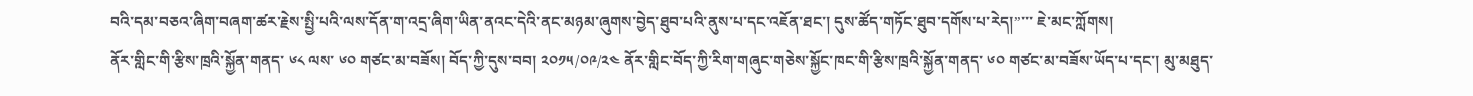བའི་དམ་བཅའ་ཞིག་བཞག་ཚར་རྗེས་སྤྱི་པའི་ལས་དོན་ག་འདྲ་ཞིག་ཡིན་ནའང་དེའི་ནང་མཉམ་ཞུགས་བྱེད་ཐུབ་པའི་ནུས་པ་དང་འཇོན་ཐང་། དུས་ཚོད་གཏོང་ཐུབ་དགོས་པ་རེད།”་་་ ཇེ་མང་ཀློགས།
ནོར་གླིང་གི་རྩིས་ཁྲའི་སྐྱོན་གནད་ ༦༨ ལས་ ༦༠ གཙང་མ་བཟོས། བོད་ཀྱི་དུས་བབ། ༢༠༡༥/༠༩/༢༤ ནོར་གླིང་བོད་ཀྱི་རིག་གཞུང་གཅེས་སྐྱོང་ཁང་གི་རྩིས་ཁྲའི་སྐྱོན་གནད་ ༦༠ གཙང་མ་བཟོས་ཡོད་པ་དང་། མུ་མཐུད་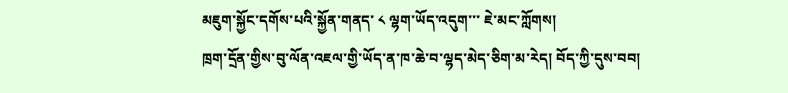མཇུག་སྐྱོང་དགོས་པའི་སྐྱོན་གནད་ ༨ ལྷག་ཡོད་འདུག་་་ ཇེ་མང་ཀློགས།
ཁྲག་དྲོན་གྱིས་བུ་ལོན་འཇལ་གྱི་ཡོད་ན་ཁ་ཆེ་བ་ལྷད་མེད་ཅིག་མ་རེད། བོད་ཀྱི་དུས་བབ།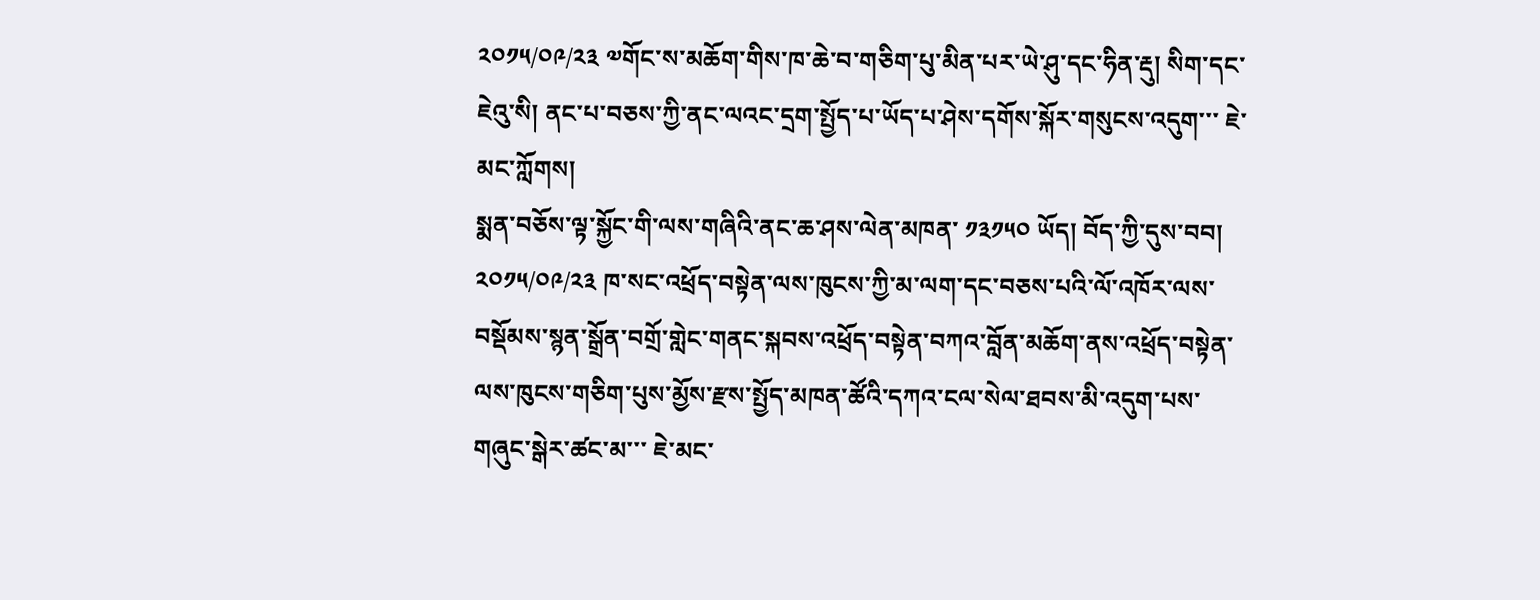༢༠༡༥/༠༩/༢༣ ༧གོང་ས་མཆོག་གིས་ཁ་ཆེ་བ་གཅིག་པུ་མིན་པར་ཡེ་ཤུ་དང་ཧིན་རྡུ། སིག་དང་ཇེའུ་སི། ནང་པ་བཅས་ཀྱི་ནང་ལའང་དྲག་སྤྱོད་པ་ཡོད་པ་ཤེས་དགོས་སྐོར་གསུངས་འདུག་་་ ཇེ་མང་ཀློགས།
སྨན་བཅོས་ལྟ་སྐྱོང་གི་ལས་གཞིའི་ནང་ཆ་ཤས་ལེན་མཁན་ ༡༣༡༥༠ ཡོད། བོད་ཀྱི་དུས་བབ། ༢༠༡༥/༠༩/༢༣ ཁ་སང་འཕྲོད་བསྟེན་ལས་ཁུངས་ཀྱི་མ་ལག་དང་བཅས་པའི་ལོ་འཁོར་ལས་བསྡོམས་སྙན་སྒྲོན་བགྲོ་གླེང་གནང་སྐབས་འཕྲོད་བསྟེན་བཀའ་བློན་མཆོག་ནས་འཕྲོད་བསྟེན་ལས་ཁུངས་གཅིག་པུས་མྱོས་རྫས་སྤྱོད་མཁན་ཚོའི་དཀའ་ངལ་སེལ་ཐབས་མི་འདུག་པས་གཞུང་སྒེར་ཚང་མ་་་ ཇེ་མང་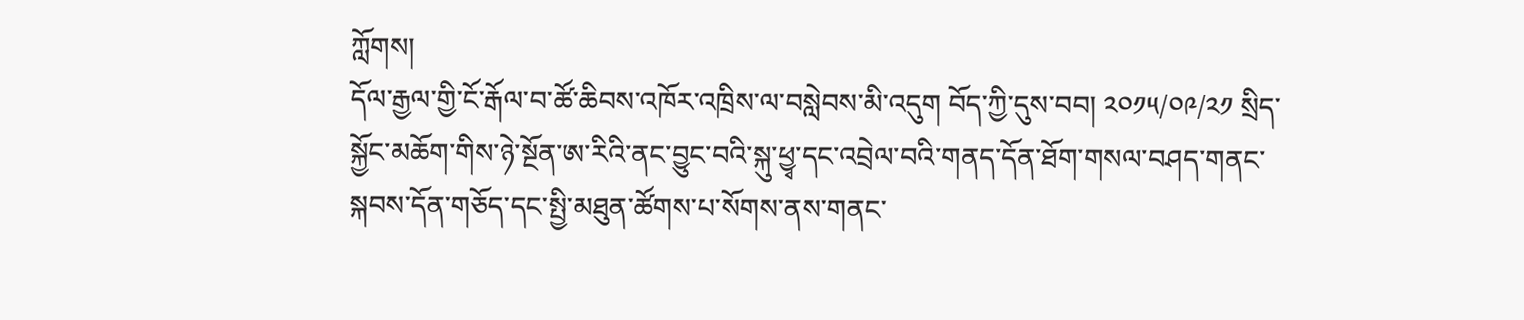ཀློགས།
དོལ་རྒྱལ་གྱི་ངོ་རྒོལ་བ་ཚོ་ཆིབས་འཁོར་འཁྲིས་ལ་བསླེབས་མི་འདུག བོད་ཀྱི་དུས་བབ། ༢༠༡༥/༠༩/༢༡ སྲིད་སྐྱོང་མཆོག་གིས་ཉེ་སྔོན་ཨ་རིའི་ནང་བྱུང་བའི་སྐུ་ཕྱྭ་དང་འབྲེལ་བའི་གནད་དོན་ཐོག་གསལ་བཤད་གནང་སྐབས་དོན་གཅོད་དང་སྤྱི་མཐུན་ཚོགས་པ་སོགས་ནས་གནང་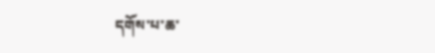དགོས་པ་ཆ་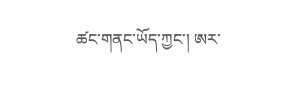ཚང་གནང་ཡོད་ཀྱང་། ཨར་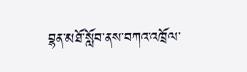བྷན་མཐོ་སློབ་ནས་བཀའ་འཁྲོལ་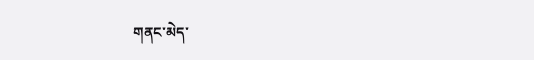གནང་མེད་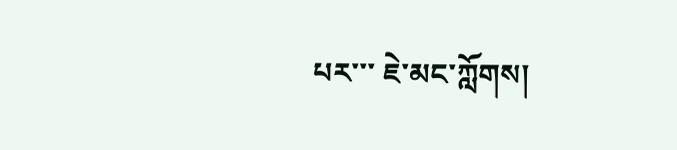པར་་་ ཇེ་མང་ཀློགས།